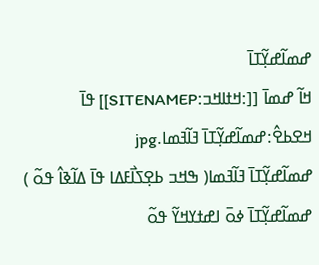ߝߘߊ߬ߝߌ߲߬ߠߊ߫
ߞߊ߬ ߝߘߊ߫ [[:ߞߙߊߞߏ:SITENAMEP]] ߟߊ߫
ߞߐߕߐ߮:ߝߘߊ߬ߝߌ߲߬ߠߊ߫ ߔߊ߬ߔߘߊ.jpg
ߝߘߊ߬ߝߌ߲߬ߠߊ߫ ߔߊ߬ߔߘߊ( ߒߞߏ ߕߐ߲ߖߊ߯ߓߡߊ ߟߊ߫ ߡߊ߬ߢߊ߮ ߟߋ߬ )
ߝߘߊ߬ߝߌ߲߬ߠߊ߫ ߦߋ߫ ߊߝߙߌߞߌ߬ ߟߋ߬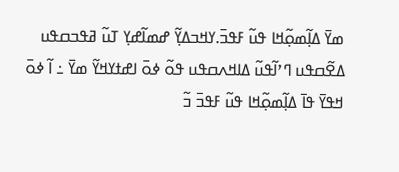ߘߌ߫ ߡߊ߲߬ߘߋ߲߬ߞߊ ߟߎ߬ ߓߟߏ߫.ߌߞߏߡߌ߲߬ ߝߘߊ߬ߝߌ߲ ߠߎ߬ ߥߟߏߛߟߎ ߡߐ߬ߛߟߎ ߣߴߊ߬ߟߎ߬ ߡߊߞߍߛߟߎ ߟߋ߬ ߦߋ߫ ߊߝߙߌߞߌ߬ ߘߌ߫ ߸ ߊ߬ ߦߋ߫ ߞߟߌ߫ ߟߊ߫ ߡߊ߲߬ߘߋ߲߬ߞߊ ߟߎ߬ ߓߟߏ߫ ߏ߬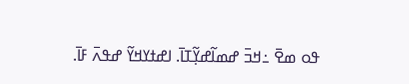ߟߋ ߘߐ߫ ߸ߞߏ߫ ߝߘߊ߬ߝߌ߲߬ߠߊ߫. ߊߝߙߌߞߌ߬ ߝߟߍ߫ ߓߊ߫.